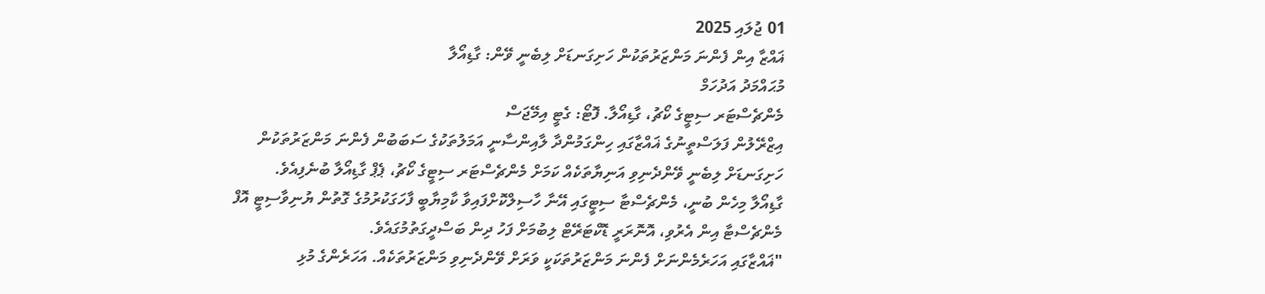01 ޖުލައި 2025
ޣައްޒާ އިން ފެންނަ މަންޒަރުތަކުން ހަށިގަނޑަށް ލިބެނީ ވޭން: ގާޑިއޯލާ
މުޙައްމަދު އަދުހަމް
މެންޗެސްޓަރ ސިޓީގެ ކޯޗު، ގާޑިއޯލާ. ފޮޓޯ: ގެޓީ އިމޭޖަސް
އިޒްރޭލުން ފަލަސްތީނުގެ ޣައްޒާގައި ހިންގަމުންދާ ލާއިންސާނީ އަމަލުތަކުގެ ސަބަބުން ފެންނަ މަންޒަރުތަކުން ހަށިގަނޑަށް ލިބެނީ ވޭންދެނިވި އަނިޔާތަކެއް ކަމަށް މެންޗެސްޓަރ ސިޓީގެ ކޯޗު، ޕެޕް ގާޑިއޯލާ ބުނެފިއެވެ.
ގާޑިއޯލާ މިހެން ބުނީ، މެންޗެސްޓާ ސިޓީގައި އޭނާ ހާސިލްކޮށްފައިވާ ކާމިޔާބީ ފާހަގަކުރުމުގެ ގޮތުން ޔުނިވާސިޓީ އޮފް މެންޗެސްޓާ އިން އެރުވި، އޮނޮރަރީ ޑޮކްޓަރޭޓް ލިބުމަށް ފަހު ދިން ބަސްދީގަތުމުގައެވެ.
"ޣައްޒާގައި އަހަރެމެންނަށް ފެންނަ މަންޒަރުތަކަކީ ވަރަށް ވޭންދެނިވި މަންޒަރުތަކެއް. އަހަރެންގެ މުޅި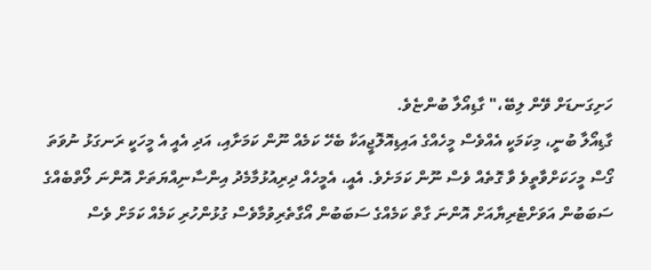ހަށިގަނޑަށް ވޭން ލިބޭ،" ގާޑިއޯލާ ބުންޏެވެ.
ގާޑިއޯލާ ބުނީ، މިކަމަކީ އެއްވެސް މީހެއްގެ އައިޑިއޮލޮޖީއަކާ ބެހޭ ކަމެއް ނޫން ކަމަށާއި، އަދި އެއީ އެ މީހަކީ ރަނގަޅު ނުވަތަ ގޯސް މީހަކަށްވާތީވެ ވާ ގޮތެއް ވެސް ނޫން ކަމަށެވެ. އެއީ، އެމީހެއް ދިރިއުޅުމާމެދު އިންސާނިއްޔަތަށް އޮންނަ ލޯތްބެއްގެ ސަބަބުން އަވަށްޓެރިޔާއަށް އޮންނަ ގާތް ކަމެއްގެ ސަބަބުން އޯގާތެރިވުމާވެސް ގުޅުންހުރި ކަމެއް ކަމަށް ވެސް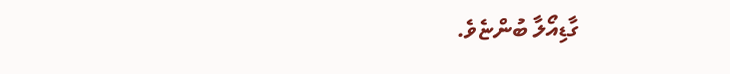ގާޑިއޯލާ ބުންޏެވެ.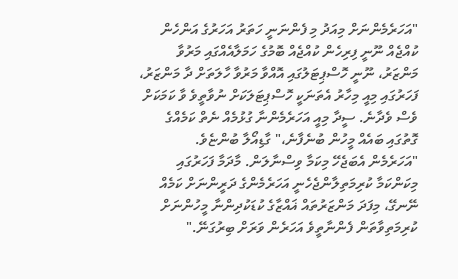"އަހަރެމެންނަށް މިއަދު މި ފެންނަނީ ހަތަރު އަހަރުގެ އަންހެން ކުއްޖެއް ނޫނީ ފިރިހެން ކުއްޖެއް ބޮމުގެ ހަމަލާއެއްގައި މަރުވާ މަންޒަރު، ނޫނީ ހޮސްޕިޓަލުގައި އޮއްވާ މަރުވާ ހާލަތަށް ދާ މަންޒަރު، ފަހަރުގައި މިއީ މިހާރު އެތަނަކީ ހޮސްޕިޓަލަކަށް ނުވާތީވެ ވާ ކަމަކަށް ވެސް ވެދާނެ. ސީދާ މިއީ އަހަރެމެންނާ ގުޅުމެއް ނެތް ކަމެއްގެ ގޮތުގައި ބައެއް މީހުން ބުނެފާނެ،" ގާޑިއޯލާ ބުންޏެވެ.
"އަހަރެމެން އެބަޖެހޭ މިކަމާ ވިސްނާލަން. މާދަމާ ފަހަރުގައި މިކަންކަމާ ކުރިމަތިލާންޖެހެނީ އަހަރެމެންގެ ދަރީންނަށް ކަމެއް ނޭނގޭ، މިފަދަ މަންޒަރުތައް ޣައްޒާގެ ކުޑަކުދިންނާ މީހުންނަށް ކުރިމަތިވާތަން ފެންނާތީވެ އަހަރެން ވަރަށް ބިރުގަނޭ."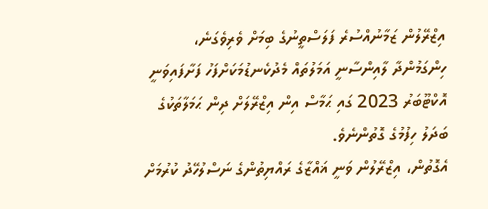އިޒްރޭލުން ޒަމާނުއްސުރެ ފަލަސްތީނުގެ ބިމަށް ވެރިވެގަނެ، ހިންގަމުންދާ ލާއިންސާނީ އަމަލުތައް މެދުކެނޑުމަކަށްފަހު ފަށާފައިވަނީ އޮކްޓޫބަރު 2023 ގައި ޙަމާސް އިން އިޒްރޭލަށް ދިން ޙަމަލާތަކުގެ ބަދަލު ހިފުމުގެ ގޮތުންނެވެ.
އެގޮތުން، އިޒްރޭލުން ވަނީ ޣައްޒާގެ ރައްޔިތުންގެ ނަސްލުހޭދު ކުރުމަށް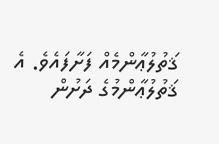ޤަތުލުޢާންމެއް ފަށާފައެވެ. އެ ޤަތުލުޢާންމުގެ ދަށުން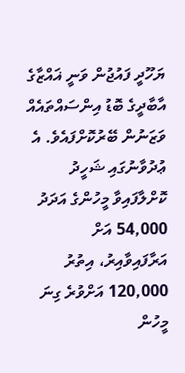ޔަހޫދީ ފައުޖުން ވަނީ ޣައްޒާގެ އާބާދީގެ ބޮޑު އިންސައްތައެއް ވަޒަނުން ބޭރުކޮށްފައެވެ. އެ ޢުދުވާނުގައި ޝަހީދު ކޮށްލާފައިވާ މީހުންގެ އަދަދު 54,000 އަށް އަރާފައިވާއިރު، އިތުރު 120,000 އަށްވުރެ ގިނަ މީހުން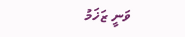ވަނީ ޒަޚަމު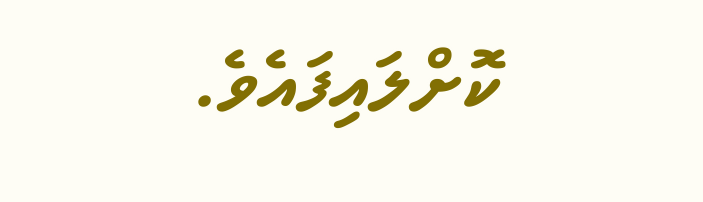ކޮށްލައިފައެވެ.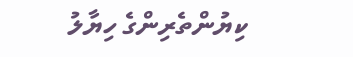ކިޔުންތެރިންގެ ހިޔާލު